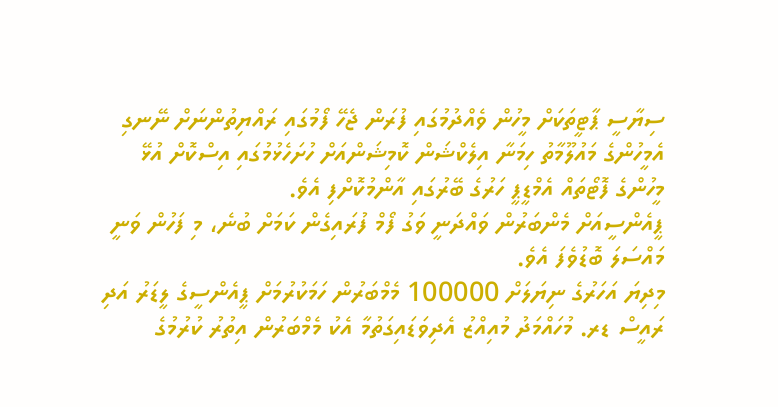ސިޔާސީ ޕާޓީތަކަށް މީހުން ވެއްދުމުގައި ފުރަން ޖެހޭ ފޯމުގައި ރައްޔިތުންނަށް ނޭނގި އެމީހުންގެ މައުލޫމާތު ހިމަނާ އިލެކްޝަން ކޮމިޝަންއަށް ހުށަހެޅުމުގައި އިސްކޮށް އުޅޭ މީހުންގެ ފޮޓޯތައް އެމްޑީޕީ ހަރުގެ ބޭރުގައި އާންމުކޮށްފި އެވެ.
ޕީއެންސީއަށް މެންބަރުން ވައްދަނީ ވަގު ފޯމް ފުރައިގެން ކަމަށް ބުނެ، މި ފަހުން ވަނީ މައްސަލަ ބޮޑުވެފަ އެވެ.
މިދިޔަ އަހަރުގެ ނިޔަލަށް 100000 މެމްބަރުން ހަމަކުރުމަށް ޕީއެންސީގެ ލީޑަރު އަދި ރައީސް ޑރ. މުހައްމަދު މުއިއްޒު އެދިވަޑައިގަތުމާ އެކު މެމްބަރުން އިތުރު ކުރުމުގެ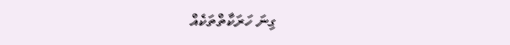ގިނަ ހަރަކާތްތަކެއް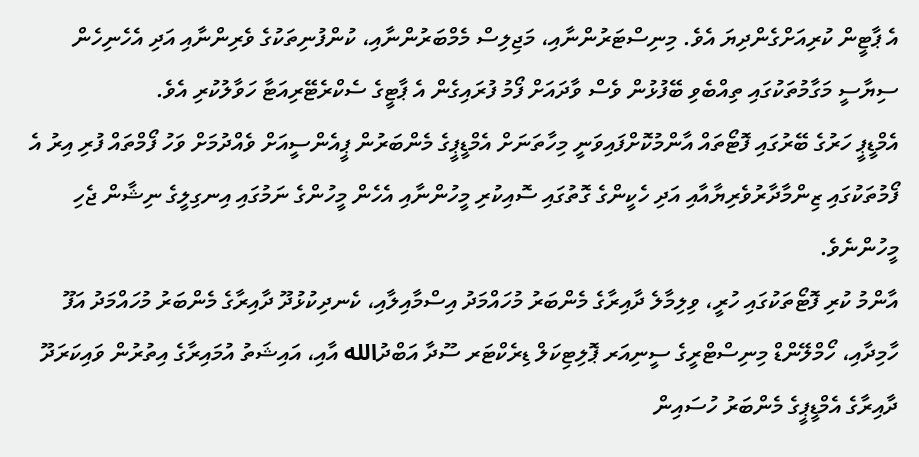އެ ޕާޓީން ކުރިއަށްގެންދިޔަ އެވެ. މިނިސްޓަރުންނާއި، މަޖިލިސް މެމްބަރުންނާއި، ކުންފުނިތަކުގެ ވެރިންނާއި އަދި އެހެނިހެން ސިޔާސީ މަގާމުތަކުގައި ތިއްބެވި ބޭފުޅުން ވެސް ވާދައަށް ފޯމު ފުރައިގެން އެ ޕާޓީގެ ސެކްރެޓޭރިއަޓާ ހަވާލުކުރި އެވެ.
އެމްޑީޕީ ހަރުގެ ބޭރުގައި ފޮޓޯތައް އާންމުކޮށްފައިވަނީ މިހާތަނަށް އެމްޑީޕީގެ މެންބަރުން ޕީއެންސީއަށް ވެއްދުމަށް ވަހު ފޯމްތައް ފުރި އިރު އެ ފޯމުތަކުގައި ޒިންމާދާރުވެރިޔާއާއި އަދި ހެކީންގެ ގޮތުގައި ސޮއިކުރި މީހުންނާއި އެހެން މީހުންގެ ނަމުގައި އިނގިލީގެ ނިޝާން ޖެހި މީހުންނެވެ.
އާންމު ކުރި ފޮޓޯތަކުގައި ހުރީ، ވިލިމާލެ ދާއިރާގެ މެންބަރު މުހައްމަދު އިސްމާއިލާއި، ކެނދިކުޅުދޫ ދާއިރާގެ މެންބަރު މުހައްމަދު އަފޫ ހާމިދާއި، ހޯމްލޭންޑް މިނިސްޓްރީގެ ސީނިއަރ ޕޮލިޓިކަލް ޑިރެކްޓަރ ސޫދާ އަބްދުالله އާއި، އައިޝަތު އުމައިރާގެ އިތުރުން ވައިކަރަދޫ ދާއިރާގެ އެމްޑީޕީގެ މެންބަރު ހުސައިން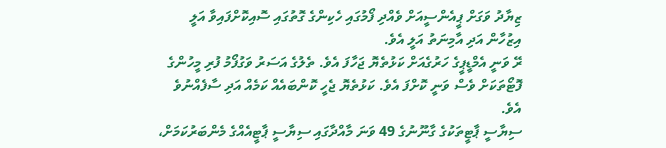ޒިޔާދު ވަގަށް ޕީއެންސީއަށް ވެއްދި ފޯމުގައި ހެކިންގެ ގޮތުގައި ސޮއިކޮށްފައިވާ އަލީ އިޒުހާން އަދި އާމިނަތު އަލީ އެވެ.
ރޭ ވަނީ އެމްޑީޕީގެ ހަރުގެއަށް ކަޅުތެޔޮ ޖަހާފަ އެވެ. ތެލުގެ އަސަރު ވަގުފޯމު ފުރި މީހުންގެ ފޮޓޯތަކަށް ވެސް ވަނީ ކޮށްފަ އެވެ. ކަޅުތެޔޮ ޖެހީ ކޮންބައެއް ކަމެއް އަދި ސާފެއްނުވެ އެވެ.
ސިޔާސީ ޕާޓީތަކުގެ ގާނޫނުގެ 49 ވަނަ މާއްދާގައި ސިޔާސީ ޕާޓީއެއްގެ މެންބަރުކަމަށް،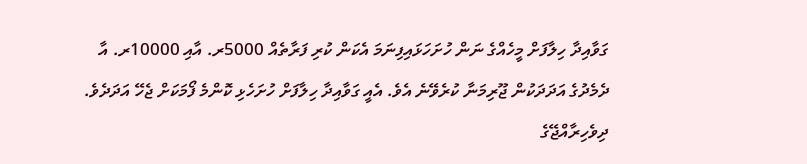ގަވާއިދާ ހިލާފަށް މީހެއްގެ ނަން ހުށަހަޅައިފިނަމަ އެކަން ކުރި ފަރާތެއް 5000ރ. އާއި 10000ރ. އާ ދެމެދުގެ އަދަދަކުން ޖޫރިމަނާ ކުރެވޭނެ އެވެ. އެއީ ގަވާއިދާ ހިލާފަށް ހުށަހެޅި ކޮންމެ ފޯމަކަށް ޖެހޭ އަދަދެވެ.
ދިވެހިރާއްޖޭގެ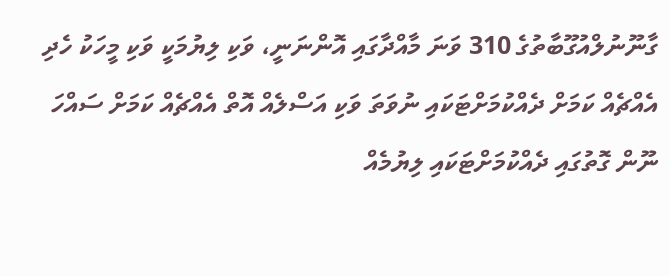ގާނޫނުލްއުގޫބާތުގެ 310 ވަނަ މާއްދާގައި އޮންނަނީ، ވަކި ލިޔުމަކީ ވަކި މީހަކު ހެދި އެއްޗެއް ކަމަށް ދެއްކުމަށްޓަކައި ނުވަތަ ވަކި އަސްލެއް އޮތް އެއްޗެއް ކަމަށް ސައްހަ ނޫން ގޮތުގައި ދެއްކުމަށްޓަކައި ލިޔުމެއް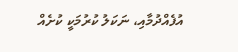އުފެއްދުމާއި، ނަކަލު ކުރުމަކީ ކުށެއް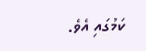ކަމުގައި އެވެ.